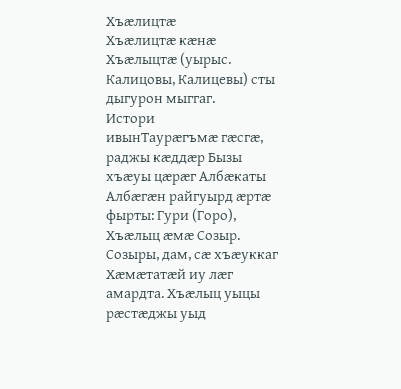Хъæлицтæ
Хъæлицтæ кæнæ Хъæлыцтæ (уырыс. Калицовы, Калицевы) сты дыгурон мыггаг.
Истори
ивынТаурæгъмæ гæсгæ, раджы кæддæр Бызы хъæуы цæрæг Албæкаты Албæгæн райгуырд æртæ фырты: Гури (Горо), Хъæлыц æмæ Созыр. Созыры, дам, сæ хъæуккаг Хæмæтатæй иу лæг амардта. Хъæлыц уыцы рæстæджы уыд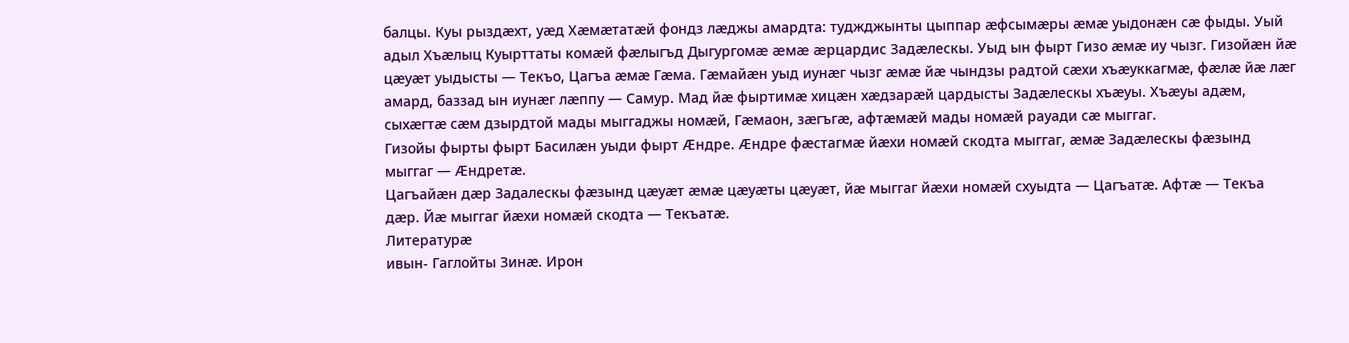балцы. Куы рыздæхт, уæд Хæмæтатæй фондз лæджы амардта: туджджынты цыппар æфсымæры æмæ уыдонæн сæ фыды. Уый адыл Хъæлыц Куырттаты комæй фæлыгъд Дыгургомæ æмæ æрцардис Задæлескы. Уыд ын фырт Гизо æмæ иу чызг. Гизойæн йæ цæуæт уыдысты — Текъо, Цагъа æмæ Гæма. Гæмайæн уыд иунæг чызг æмæ йæ чындзы радтой сæхи хъæуккагмæ, фæлæ йæ лæг амард, баззад ын иунæг лæппу — Самур. Мад йæ фыртимæ хицæн хæдзарæй цардысты Задæлескы хъæуы. Хъæуы адæм, сыхæгтæ сæм дзырдтой мады мыггаджы номæй, Гæмаон, зæгъгæ, афтæмæй мады номæй рауади сæ мыггаг.
Гизойы фырты фырт Басилæн уыди фырт Æндре. Æндре фæстагмæ йæхи номæй скодта мыггаг, æмæ Задæлескы фæзынд мыггаг — Æндретæ.
Цагъайæн дæр Задалескы фæзынд цæуæт æмæ цæуæты цæуæт, йæ мыггаг йæхи номæй схуыдта — Цагъатæ. Афтæ — Текъа дæр. Йæ мыггаг йæхи номæй скодта — Текъатæ.
Литературæ
ивын- Гаглойты Зинæ. Ирон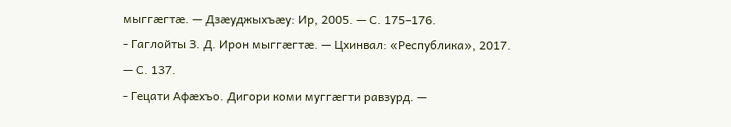мыггæгтæ. — Дзæуджыхъæу: Ир, 2005. — С. 175–176.
- Гаглойты З. Д. Ирон мыггæгтæ. — Цхинвал: «Республика», 2017. — С. 137.
- Гецати Афæхъо. Дигори коми муггæгти равзурд. —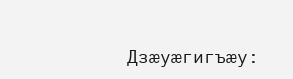Дзæуæгигъæу: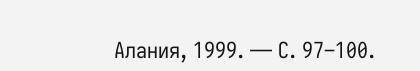Алания, 1999. — С. 97–100.